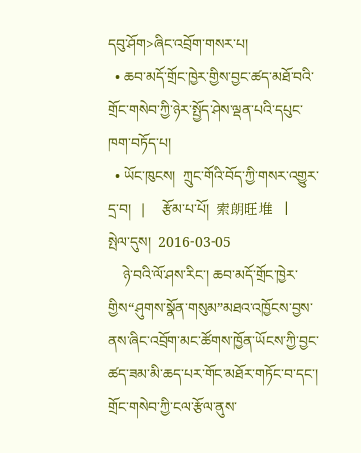དབུ་ཤོག>ཞིང་འབྲོག་གསར་པ།
  • ཆབ་མདོ་གྲོང་ཁྱེར་གྱིས་བྱང་ཚད་མཐོ་བའི་གྲོང་གསེབ་ཀྱི་ཉེར་སྤྱོད་ཤེས་ལྡན་པའི་དཔུང་ཁག་བཏོད་པ།
  • ཡོང་ཁུངས།  ཀྲུང་གོའི་བོད་ཀྱི་གསར་འགྱུར་དྲ་བ།   |     རྩོམ་པ་པོ།  索朗旺堆   |     སྤེལ་དུས།  2016-03-05
    ཉེ་བའི་ལོ་ཤས་རིང་། ཆབ་མདོ་གྲོང་ཁྱེར་གྱིས“ཤུགས་སྣོན་གསུམ”མཐའ་འཁྱོངས་བྱས་ནས་ཞིང་འབྲོག་མང་ཚོགས་ཁྱོན་ཡོངས་ཀྱི་བྱང་ཚད་ཟམ་མི་ཆད་པར་གོང་མཐོར་གཏོང་བ་དང་། གྲོང་གསེབ་ཀྱི་ངལ་རྩོལ་ནུས་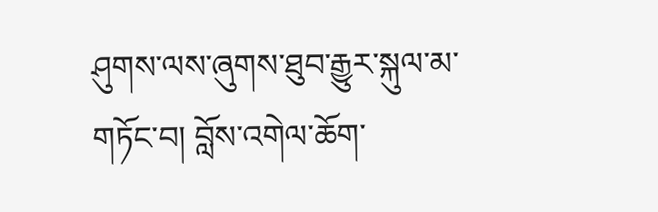ཤུགས་ལས་ཞུགས་ཐུབ་རྒྱུར་སྐུལ་མ་གཏོང་བ། བློས་འགེལ་ཆོག་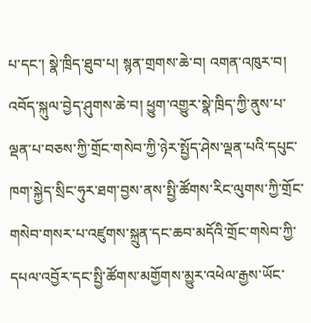པ་དང་། སྣེ་ཁྲིད་ཐུབ་པ། སྙན་གྲགས་ཆེ་བ། འགན་འཁུར་བ། འབོད་སྐུལ་བྱེད་ཤུགས་ཆེ་བ། ཕྱུག་འགྱུར་སྣེ་ཁྲིད་ཀྱི་ནུས་པ་ལྡན་པ་བཅས་ཀྱི་གྲོང་གསེབ་ཀྱི་ཉེར་སྤྱོད་ཤེས་ལྡན་པའི་དཔུང་ཁག་སྐྱེད་སྲིང་ཧུར་ཐག་བྱས་ནས་སྤྱི་ཚོགས་རིང་ལུགས་ཀྱི་གྲོང་གསེབ་གསར་པ་འཛུགས་སྐྲུན་དང་ཆབ་མདོའི་གྲོང་གསེབ་ཀྱི་དཔལ་འབྱོར་དང་སྤྱི་ཚོགས་མགྱོགས་མྱུར་འཕེལ་རྒྱས་ཡོང་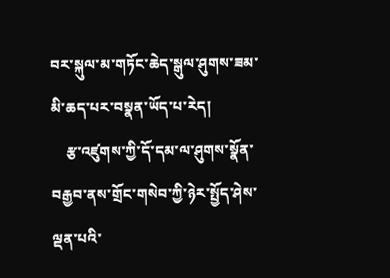བར་སྐུལ་མ་གཏོང་ཆེད་སྒུལ་ཤུགས་ཟམ་མི་ཆད་པར་བསྣན་ཡོད་པ་རེད།
    རྩ་འཛུགས་ཀྱི་དོ་དམ་ལ་ཤུགས་སྣོན་བརྒྱབ་ནས་གྲོང་གསེབ་ཀྱི་ཉེར་སྤྱོད་ཤེས་ལྡན་པའི་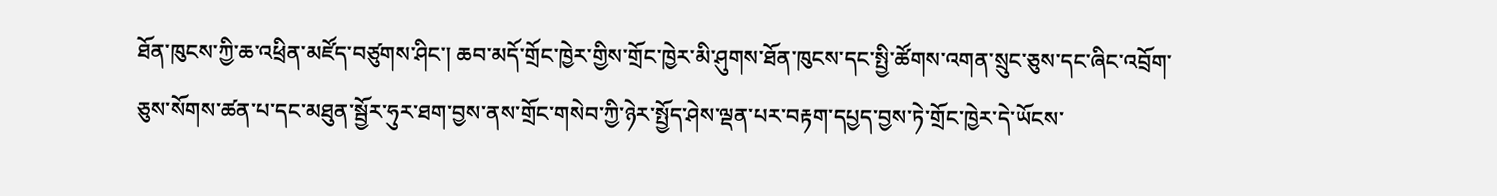ཐོན་ཁུངས་ཀྱི་ཆ་འཕྲིན་མཛོད་བཙུགས་ཤིང་། ཆབ་མདོ་གྲོང་ཁྱེར་གྱིས་གྲོང་ཁྱེར་མི་ཤུགས་ཐོན་ཁུངས་དང་སྤྱི་ཚོགས་འགན་སྲུང་ཅུས་དང་ཞིང་འབྲོག་ཅུས་སོགས་ཚན་པ་དང་མཐུན་སྦྱོར་ཧུར་ཐག་བྱས་ནས་གྲོང་གསེབ་ཀྱི་ཉེར་སྤྱོད་ཤེས་ལྡན་པར་བརྟག་དཔྱད་བྱས་ཏེ་གྲོང་ཁྱེར་དེ་ཡོངས་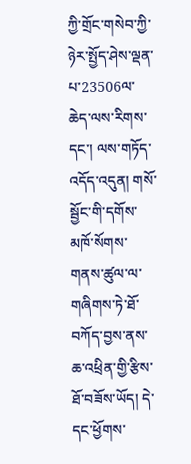ཀྱི་གྲོང་གསེབ་ཀྱི་ཉེར་སྤྱོད་ཤེས་ལྡན་པ་23506ལ་ཆེད་ལས་རིགས་དང་། ལས་གཏོད་འདོད་འདུན། གསོ་སྦྱོང་གི་དགོས་མཁོ་སོགས་གནས་ཚུལ་ལ་གཞིགས་ཏེ་ཐོ་བཀོད་བྱས་ནས་ཆ་འཕྲིན་གྱི་རྩིས་ཐོ་བཟོས་ཡོད། དེ་དང་ཕྱོགས་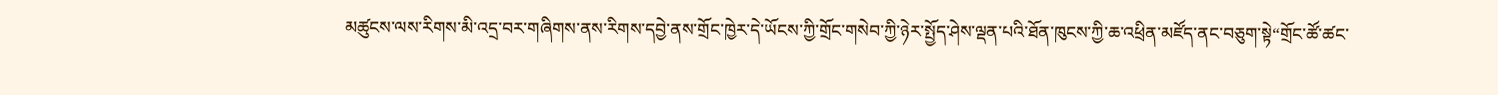མཚུངས་ལས་རིགས་མི་འདྲ་བར་གཞིགས་ནས་རིགས་དབྱེ་ནས་གྲོང་ཁྱེར་དེ་ཡོངས་ཀྱི་གྲོང་གསེབ་ཀྱི་ཉེར་སྤྱོད་ཤེས་ལྡན་པའི་ཐོན་ཁུངས་ཀྱི་ཆ་འཕྲིན་མཛོད་ནང་བཅུག་སྟེ“གྲོང་ཚོ་ཚང་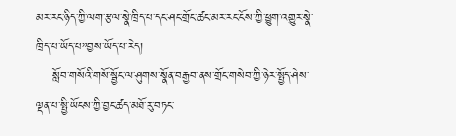མར་རང་ཉིད་ཀྱི་ལག་རྩལ་སྣེ་ཁྲིད་པ་དང་ཤང་གྲོང་ཚང་མར་རང་ངོས་ཀྱི་ཕྱུག་འགྱུར་སྣེ་ཁྲིད་པ་ཡོད་པ”བྱས་ཡོད་པ་རེད།
    སློབ་གསོའི་གསོ་སྦྱོང་ལ་ཤུགས་སྣོན་བརྒྱབ་ནས་གྲོང་གསེབ་ཀྱི་ཉེར་སྤྱོད་ཤེས་ལྡན་པ་སྤྱི་ཡོངས་ཀྱི་བྱང་ཚད་མཐོ་རུ་བཏང་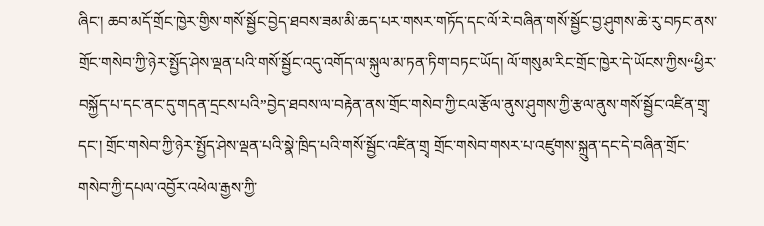ཞིང་། ཆབ་མདོ་གྲོང་ཁྱེར་གྱིས་གསོ་སྦྱོང་བྱེད་ཐབས་ཟམ་མི་ཆད་པར་གསར་གཏོད་དང་ལོ་རེ་བཞིན་གསོ་སྦྱོང་བྱ་ཤུགས་ཆེ་རུ་བཏང་ནས་གྲོང་གསེབ་ཀྱི་ཉེར་སྤྱོད་ཤེས་ལྡན་པའི་གསོ་སྦྱོང་འདུ་འགོད་ལ་སྐུལ་མ་ཏན་ཏིག་བཏང་ཡོད། ལོ་གསུམ་རིང་གྲོང་ཁྱེར་དེ་ཡོངས་ཀྱིས“ཕྱིར་བསྐྱོད་པ་དང་ནང་དུ་གདན་དྲངས་པའི”བྱེད་ཐབས་ལ་བརྟེན་ནས་གྲོང་གསེབ་ཀྱི་ངལ་རྩོལ་ནུས་ཤུགས་ཀྱི་རྩལ་ནུས་གསོ་སྦྱོང་འཛིན་གྲྭ་དང་། གྲོང་གསེབ་ཀྱི་ཉེར་སྤྱོད་ཤེས་ལྡན་པའི་སྣེ་ཁྲིད་པའི་གསོ་སྦྱོང་འཛིན་གྲྭ གྲོང་གསེབ་གསར་པ་འཛུགས་སྐྲུན་དང་དེ་བཞིན་གྲོང་གསེབ་ཀྱི་དཔལ་འབྱོར་འཕེལ་རྒྱས་ཀྱི་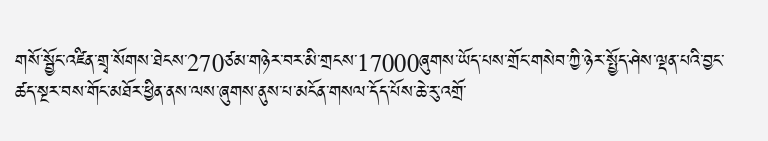གསོ་སྦྱོང་འཛིན་གྲྭ་སོགས་ཐེངས་270ཙམ་གཉེར་བར་མི་གྲངས་17000ཞུགས་ཡོད་པས་གྲོང་གསེབ་ཀྱི་ཉེར་སྤྱོད་ཤེས་ལྡན་པའི་བྱང་ཚད་སྔར་བས་གོང་མཐོར་ཕྱིན་ནས་ལས་ཞུགས་ནུས་པ་མངོན་གསལ་དོད་པོས་ཆེ་རུ་འགྲོ་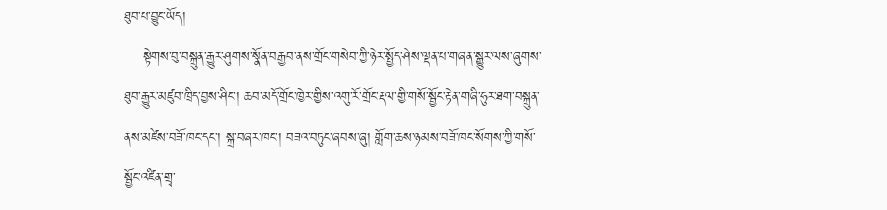ཐུབ་པ་བྱུང་ཡོད།
    སྟེགས་བུ་བསྐྲུན་རྒྱུར་ཤུགས་སྣོན་བརྒྱབ་ནས་གྲོང་གསེབ་ཀྱི་ཉེར་སྤྱོད་ཤེས་ལྡན་པ་གཞན་སྒྱུར་ལས་ཞུགས་ཐུབ་རྒྱུར་མཛུབ་ཁྲིད་བྱས་ཤིང་། ཆབ་མདོ་གྲོང་ཁྱེར་གྱིས་འགུ་རོ་གྲོང་རྡལ་གྱི་གསོ་སྦྱོང་རྟེན་གཞི་ཧུར་ཐག་བསྐྲུན་ནས་མཛེས་བཟོ་ཁང་དང་། སྐྲ་བཞར་ཁང་། བཟའ་བཏུང་ཞབས་ཞུ། གློག་ཆས་ཉམས་བཟོ་ཁང་སོགས་ཀྱི་གསོ་སྦྱོང་འཛིན་གྲྭ་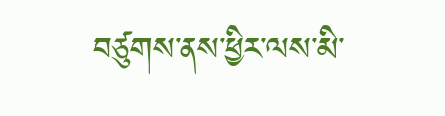བཙུགས་ནས་ཕྱིར་ལས་མི་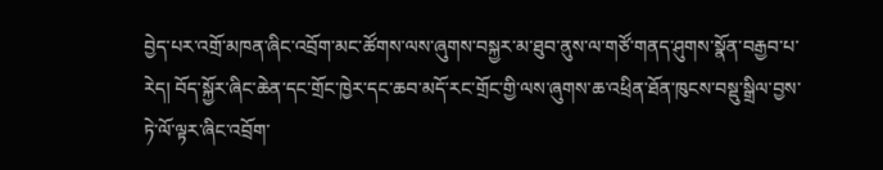བྱེད་པར་འགྲོ་མཁན་ཞིང་འབྲོག་མང་ཚོགས་ལས་ཞུགས་བསྐྱར་མ་ཐུབ་ནུས་ལ་གཙོ་གནད་ཤུགས་སྣོན་བརྒྱབ་པ་རེད། བོད་སྐྱོར་ཞིང་ཆེན་དང་གྲོང་ཁྱེར་དང་ཆབ་མདོ་རང་གྲོང་གྱི་ལས་ཞུགས་ཆ་འཕྲིན་ཐོན་ཁུངས་བསྡུ་སྒྲིལ་བྱས་ཏེ་ལོ་ལྟར་ཞིང་འབྲོག་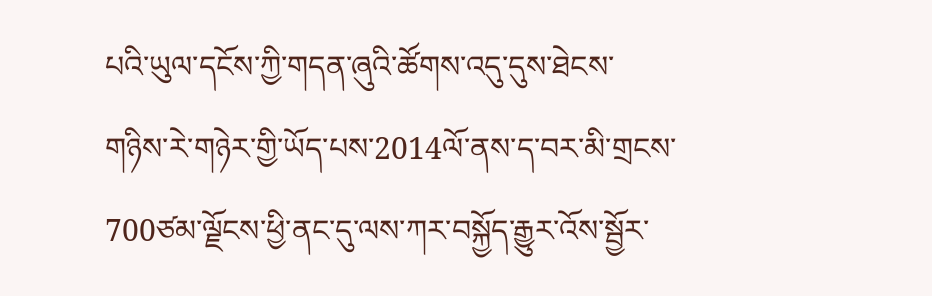པའི་ཡུལ་དངོས་ཀྱི་གདན་ཞུའི་ཚོགས་འདུ་དུས་ཐེངས་གཉིས་རེ་གཉེར་གྱི་ཡོད་པས་2014ལོ་ནས་ད་བར་མི་གྲངས་700ཙམ་ལྗོངས་ཕྱི་ནང་དུ་ལས་ཀར་བསྐྱོད་རྒྱུར་འོས་སྦྱོར་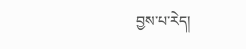བྱས་པ་རེད།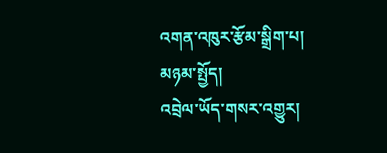འགན་འཁུར་རྩོམ་སྒྲིག་པ།
མཉམ་སྤྱོད།
འབྲེལ་ཡོད་གསར་འགྱུར།